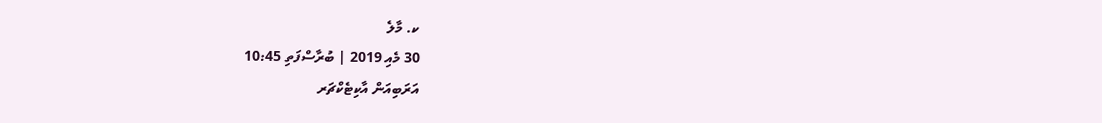ކ. މާލެ
30 މެއި 2019 | ބުރާސްފަތި 10:45
އަރަބިއަން އާކިޓެކްޗަރ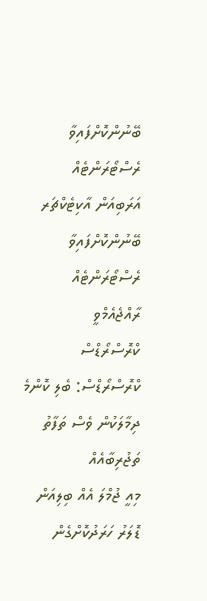ބޭނުންކޮށްފައިވާ ރެސްޓޯރަންޓެއް
އަރަބިއަން އާކިޓެކްޗަރ ބޭނުންކޮށްފައިވާ ރެސްޓޯރަންޓެއް
ރާއްޖެއެމްވީ
ކްރޮސްރޯޑްސް
ކްރޮސްރޯޑްސް: ބެލި ކޮންމެ ދިމާލަކުން ވެސް ތަފާތު ތަޖުރިބާއެއް
މިއީ ޖުމްލަ އެއް ބިލިއަން ޑޮލަރު ހަރަދުކޮށްގެން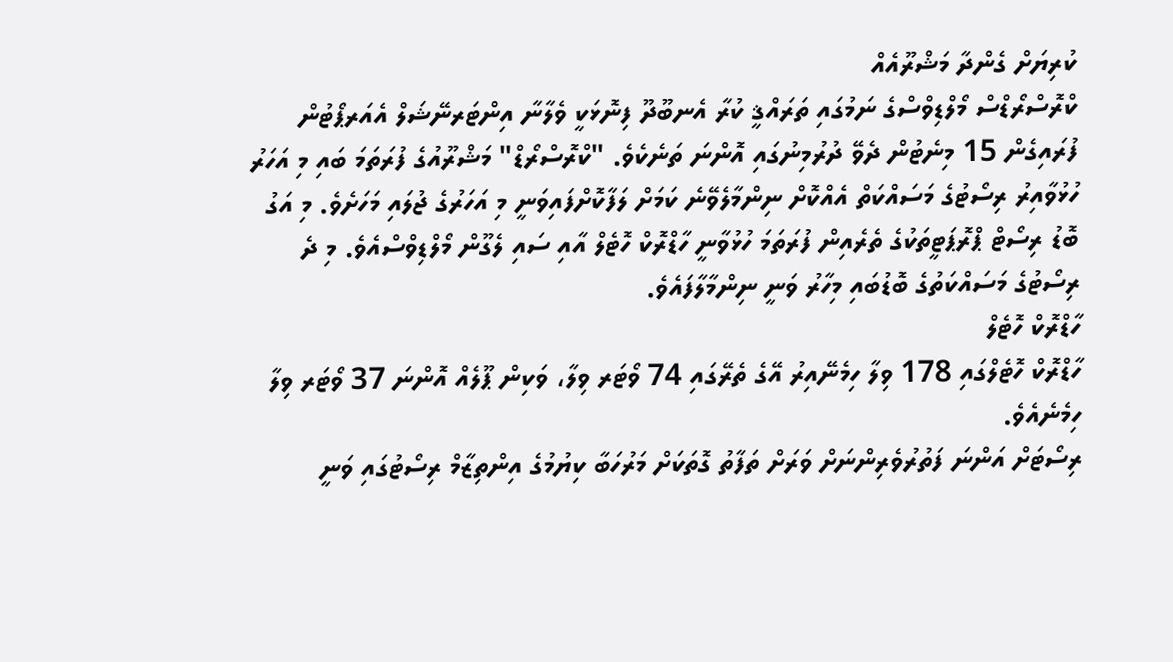ކުރިޔަށް ގެންދާ މަޝްރޫއެއް
ކްރޮސްރޯޑްސް މޯލްޑިވްސްގެ ނަމުގައި ތަރައްޤީ ކުރާ އެނބޫދޫ ފިނޮޅަކީ ވެލާނާ އިންޓަރނޭޝަލް އެއަރޕޯޓުން ފުރައިގެން 15 މިނެޓުން ދެވޭ ދުރުމިނުގައި އޮންނަ ތަނެކެވެ. "ކްރޮސްރޯޑް" މަޝްރޫއުގެ ފުރަތަމަ ބައި މި އަހަރު ހުޅުވާއިރު ރިސޯޓުގެ މަސައްކަތް އެއްކޮށް ނިންމާލެވޭނެ ކަމަށް ލަފާކޮށްފައިވަނީ މި އަހަރުގެ ޖުލައި މަހަށެވެ. މި އަގު ބޮޑު ރިސޯޓް ޕްރޮޕަޓީތަކުގެ ތެރެއިން ފުރަތަމަ ހުޅުވާނީ ހާޑްރޮކް ހޮޓެލް އާއި ސައި ލެގޫން މޯލްޑިވްސްއެވެ. މި ދެ ރިސޯޓުގެ މަސައްކަތުގެ ބޮޑުބައި މިހާރު ވަނީ ނިންމާލާފައެވެ.
ހާޑްރޮކް ހޮޓެލް
ހާޑްރޮކް ހޮޓެލްގައި 178 ވިލާ ހިމެނޭއިރު އޭގެ ތެރޭގައި 74 ވޯޓަރ ވިލާ، ވަކިން ޕޫލެއް އޮންނަ 37 ވޯޓަރ ވިލާ ހިމެނެއެވެ.
ރިސޯޓަށް އަންނަ ފަތުރުވެރިންނަށް ވަރަށް ތަފާތު ގޮތަކަށް މަރުހަބާ ކިޔުމުގެ އިންތިޒާމް ރިސޯޓުގައި ވަނީ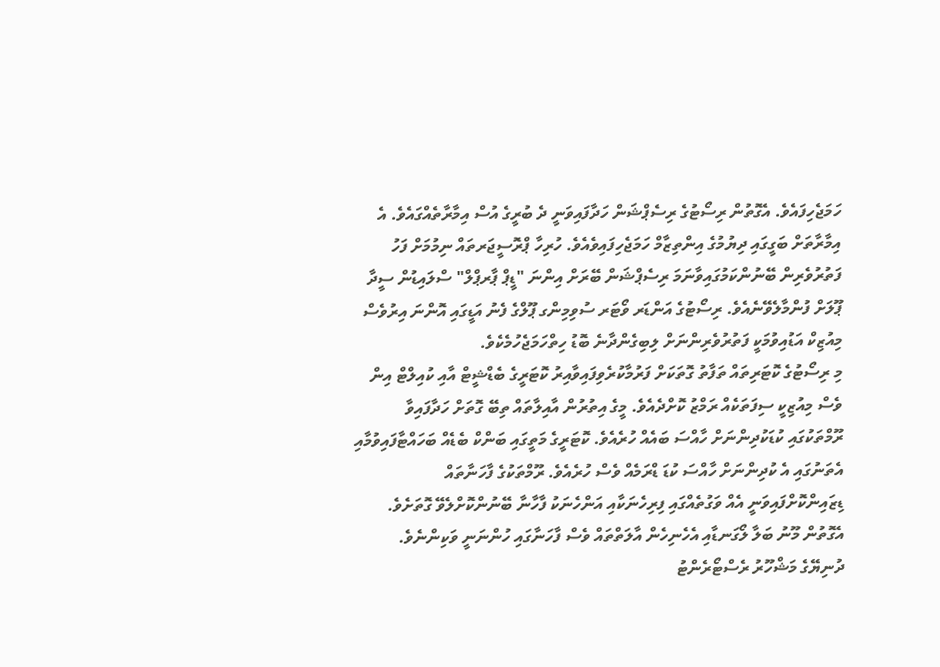ހަމަޖެހިފައެވެ. އެގޮތުން ރިސޯޓުގެ ރިސެޕްޝަން ހަދާފައިވަނީ ދެ ބުރީގެ އުސް އިމާރާތެއްގައެވެ. އެ އިމާރާތަށް ބަގީގައި ދިޔުމުގެ އިންތިޒާމް ހަމަޖެހިފައިވެއެވެ. ހުރިހާ ޕްރޮސީޖަރތައް ނިމުމަށް ފަހު ފަތުރުވެރިން ބޭނުންކަމުގައިވާނަމަ ރިސެޕްޝަން ބޭރަށް އިންނަ "ޑީޕް ޕާރޕްލް" ސްލައިޑުން ސީދާ ޕޫލަށް ފުންމާލެވޭނެއެވެ. ރިސޯޓުގެ އަންޑަރ ވޯޓަރ ސުވިމިންގ ޕޫލްގެ ފެނު އަޑީގައި އޮންނަ އިރުވެސް މިއުޒިކް އަޑުއިވުމަކީ ފަތުރުވެރިންނަށް ލިބިގެންދާނެ ބޮޑު ހިތްހަމަޖެހުމެކެވެ.
މި ރިސޯޓުގެ ކޮޓަރިތައް ތަފާތު ގޮތަކަށް ފަރުމާކުރެވިފައިވާއިރު ކޮޓަރީގެ ބެޑްޝީޓް އާއި ކުއިލްޓް އިން ވެސް މިއުޒިކީ ސިފަތަކެއް ރަމްޒު ކޮށްދެއެވެ. މީގެ އިތުރުން އާއިލާތައް ތިބޭ ގޮތަށް ހަދާފައިވާ ރޫމްތަކުގައި ކުޑަކުދިންނަށް ހާއްސަ ބައެއް ހުރެއެވެ. ކޮޓަރީގެ މަތީގައި ބަންކް ބެޑެއް ބަހައްޓާފައިވުމާއި އެތަނުގައި އެ ކުދިންނަށް ހާއްސަ ކުޑަ ޑްރަމެއް ވެސް ހުރެއެވެ. ރޫމްތަކުގެ ފާހަނާތައް ޑިޒައިންކޮށްފައިވަނީ އެއް ވަގުތެއްގައި ފިރިހެނަކާއި އަންހެނަކު ފާހާނާ ބޭނުންކޮށްލެވޭ ގޮތަށެވެ. އެގޮތުން މޫނު ބަލާ ލޯގަނޑާއި އެހެނިހެން އާލަތްތައް ވެސް ފާހަނާގައި ހުންނަނީ ވަކިންނެވެ.
ދުނިޔޭގެ މަޝްހޫރު ރެސްޓޯރެންޓު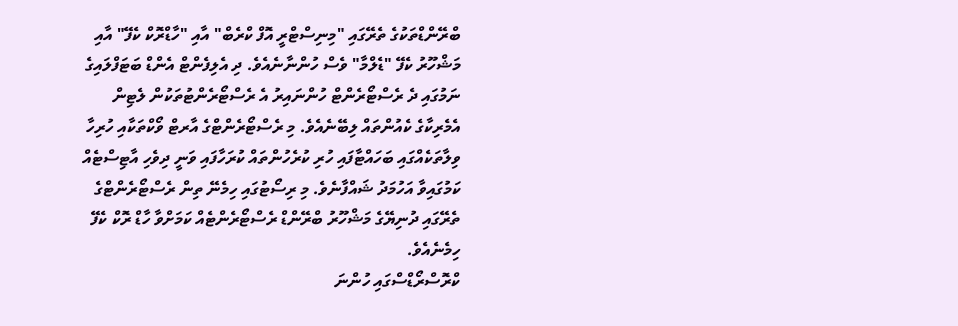ބްރޭންޑްތަކުގެ ތެރޭގައި "މިނިސްޓްރީ އޮފް ކްރެބް" އާއި "ހާޑްރޮކް ކެފޭ" އާއި މަޝްހޫރު ކެފޭ "ޑެލްމާ" ވެސް ހުންނާނެއެވެ. ދި އެލިފެންޓް އެންޑް ބަޓަފްލައިގެ ނަމުގައި ދެ ރެސްޓޯރެންޓް ހުންނައިރު އެ ރެސްޓޯރެންޓުތަކުން ލެޓިން އެމެރިކާގެ ކެއުންތައް ލިބޭނެއެވެ. މި ރެސްޓޯރެންޓްގެ އާރޓް ވޯކްތަކާއި ހުރިހާ ވިލާތަކެއްގައި ބަހައްޓާފައި ހުރި ކުރެހުންތައް ކުރަހާފައި ވަނީ ދިވެހި އާޓިސްޓެއް ކަމުގައިވާ އަހުމަދު ޝައްފާނެވެ. މި ރިސޯޓުގައި ހިމެނޭ ތިން ރެސްޓޯރެންޓްގެ ތެރޭގައި ދުނިޔޭގެ މަޝްހޫރު ބްރޭންޑް ރެސްޓޯރެންޓެއް ކަމަށްވާ ހާޑް ރޮކް ކެފޭ ހިމެނެއެވެ.
ކްރޮސްރޯޑްސްގައި ހުންނަ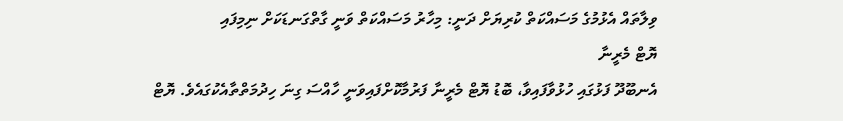ވިލާތައް އެޅުމުގެ މަސައްކަތް ކުރިޔަށް ދަނީ: މިހާރު މަސައްކަތް ވަނީ ގާތްގަނޑަކަށް ނިމިފައި
ޔޮޓް މެރީނާ
އެނބޫދޫ ފަޅުގައި ހުޅުވާފައިވާ، ބޮޑު ޔޮޓް މެރީނާ ފަރުމާކޮށްފައިވަނީ ހާއްސަ ގިނަ ހިދުމަތްތާއެކުގައެވެ. ޔޮޓް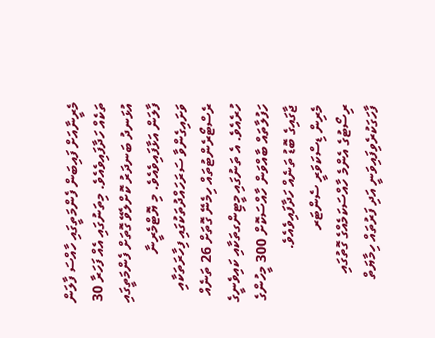މެރީނާއަށް ފައިބަން ފެންމަތީގައި ހާއްސަ ފާލަން ތަކެއް ހަދާފައިވެއެވެ. މިތަނުގައި އެއް ފަހަރާ 30 އުޅަނދު ބަނދަރު ކޮށްލެވޭ ގޮތަށް ފެންމަތީގައި ފާލަން އަޅާފައިވެއެވެ. މި ޔޮޓްމެރީނާ ވަށައިގެންވާ ސަރަހައްދުތަކުގައި ފިހާރަތަކާއި ރެސްޓޯރެންޓުތައް ހިމެނޭ ގޮތަށް 26 ތަނެއް ހުރެއެވެ. އެ ތަނުގައި މީޓިންގތަކާއި ކައިވެނީގެ ހަފުލާތައް ބާއްވަން ހާއްސަކޮށް 300 މީހުންގެ ޖާގައިގެ ބޮޑު ތަނެއް ހަދާފައިވެއެވެ.
މެރިން ޑިސްކަވަރީ ސެންޓަރ
ރިސޯޓުގެ އެންމެ ހާއްސަކަމެއްގެ ގޮތުގައި ފާހަގަކުރެވިފައިވަނީ އަދި ފަރުތައް ހިމާޔަތް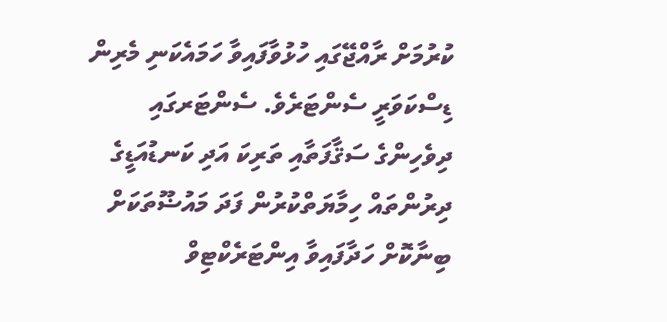ކުރުމަށް ރާއްޖޭގައި ހުޅުވާފައިވާ ހަމައެކަނި މެރިން ޑިސްކަވަރީ ސެންޓަރެވެ. ސެންޓަރގައި ދިވެހިންގެ ސަޤާފަތާއި ތަރިކަ އަދި ކަނޑުއަޑީގެ ދިރުންތައް ހިމާޔަތްކުރުން ފަދަ މައުޟޫތަކަށް ބިނާކޮށް ހަދާފައިވާ އިންޓަރެކްޓިވް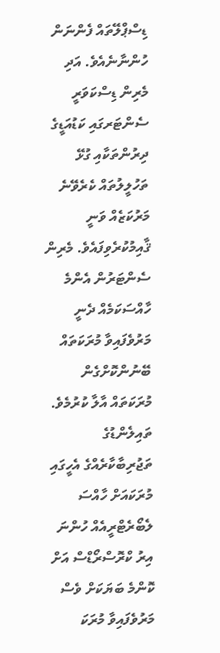ޑިސްޕްލޭތައް ފެންނަން ހުންނާނެއެވެ. އަދި މެރިން ޑިސްކަވަރީ ސެންޓަރގައި ކަޑުއަޑީގެ ދިރުންތަކާއި ގުޅޭ ތަހުލީލުތައް ކެރެވޭނެ މަރުކަޒެއް ވަނީ ޤާއިމުކުރެވިފައެވެ. މެރިން ސެންޓަރުން އެންމެ ހާއްސަކަމެއް ދެނީ މަރުވެފައިވާ މުރަކަތައް ބޭނުންކޮށްގެން މުރަކަތައް އާލާ ކުރުމެވެ. ތައިލެންޑުގެ ތަޖުރިބާކާރެއްގެ އެހީގައި މުރަކައަށް ހާއްސަ ލެބޯރެޓްރީއެއް ހުންނަ އިރު ކްރޮސްރޯޑްސް އަށް ކޮންމެ ބަޔަކަށް ވެސް މަރުވެފައިވާ މުރަކަ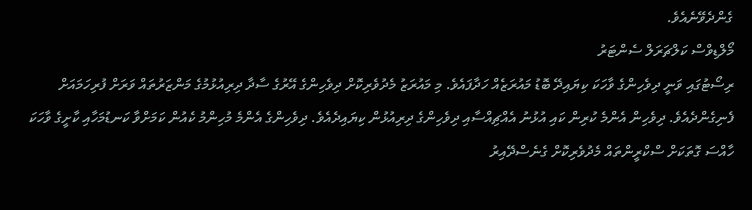ގެންދެވޭނެއެވެ.
މޯލްޑިވްސް ކަލްޗަރަލް ސެންޓަރު
ރިސޯޓުގައި ވަނީ ދިވެހިންގެ ވާހަކަ ކިޔައިދޭ ބޮޑު މައުރަޒެއް ހަދާފައެވެ. މި މައުރަޒު މެދުވެރިކޮށް ދިވެހިންގެ އޭރުގެ ސާދާ ދިރިއުޅުމުގެ މަންޒަރުތައް ވަރަށް ފުރިހަމައަށް ފެނިގެންދެއެވެ. ދިވެހިން އެންމެ ކުރިން ކައި އުޅުނު އެއްޗިއްސާއި ދިވެހިންގެ ދިރިއުޅުން ކިޔައިދެއެވެ. ދިވެހިންގެ އެންމެ މުހިންމު ކެއުން ކަމަށްވާ ކަނޑުމަހާއި ކާށީގެ ވާހަކަ ހާއްސަ ގޮތަކަށް ސްކްރީންތައް މެދުވެރިކޮށް ގެނެސްދޭއިރު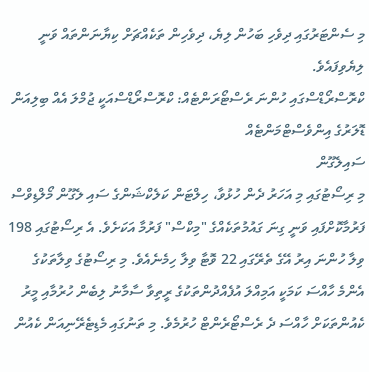މި ސެންޓަރުގައި ދިވެހި ބަހުން ލިޔެ، ދިވެހިން ތަކެއްޗަށް ކިޔާނަންތައް ވަނީ ލިޔެވިފައެވެ.
ކްރޮސްރޯޑްސްގައި ހުންނަ ރެސްޓޯރަންޓެއް: ކްރޮސްރޯޑްސްއަކީ ޖުމްލަ އެއް ބިލިއަން ޑޮލަރުގެ އިންވެސްޓްމަންޓެއް
ސައިލެގޫން
މި ރިސޯޓުގައި މި އަހަރު ދެން ހުޅުވާ، ހިލްޓަން ކަލެކްޝަންގެ ސައި ލެގޫން މޯލްޑިވްސް ފަރުމާކޮށްފައި ވަނީ ގިނަ ގައުމުތަކެއްގެ "މިކްސް" ފަރުމާ އަކަށެވެ. އެ ރިސޯޓުގައި 198 ވިލާ ހުންނަ އިރު އޭގެ ތެރޭގައި 22 ވޮޓާ ވިލާ ހިމެނެއެވެ. މި ރިސޯޓުގެ ވިލާތަކުގެ އެންމެ ހާއްސަ ކަމަކީ އަމިއްލަ އުފެއްދުންތަކުގެ ރީތިވާ ސާމާނު ލިބެން ހުރުމާއި މީރު ކެއުންތަކަށް ހާއްސަ ދެ ރެސްޓޯރެންޓް ހުރުމެވެ. މި ތަނުގައި މެޑިޓެރޭނިއަން ކެއުން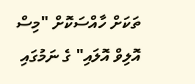ތަކަށް ހާއްސަކޮށް "މިސް އޮލިވް އޮލައި" ގެ ނަމުގައި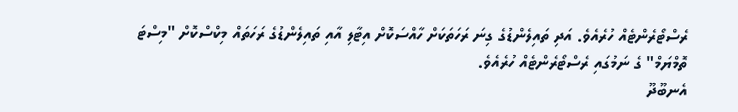ރެސްޓޯރެންޓެއް ހުރެއެވެ. އަދި ތައިލެންޑުގެ ގިނަ ރަހަތަކަށް ހާއްސަކޮށް އިޓާލި އާއި ތައިލެންޑުގެ ރަހަތައް މިކްސްކޮށް "މިސްޓަ ތޮމްޔަމް" ގެ ނަމުގައި ރެސްޓޯރެންޓެއް ހުރެއެވެ.
އެނބޫދޫ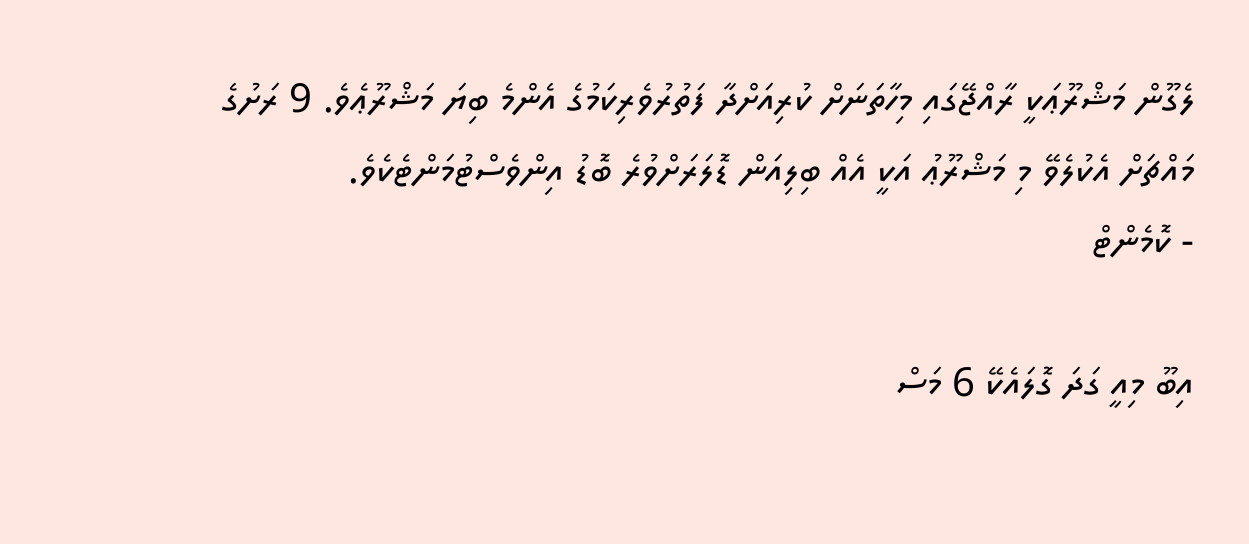ލެގޫން މަޝްރޫޢަކީ ރާއްޖޭގައި މިހާތަނަށް ކުރިއަށްދާ ފަތުރުވެރިކަމުގެ އެންމެ ބިޔަ މަޝްރޫޢެވެ. 9 ރަށުގެ މައްޗަށް އެކުލެވޭ މި މަޝްރޫޢު އަކީ އެއް ބިލިއަން ޑޮލަރަށްވުރެ ބޮޑު އިންވެސްޓުމަންޓެކެވެ.
- ކޮމެންޓް

އިބޫ މިއީ ގަދަ ގޮލައެކޭ 6 މަސް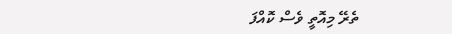ތެރޭ މިއޮތީ ވެސް ކޮއްފަ